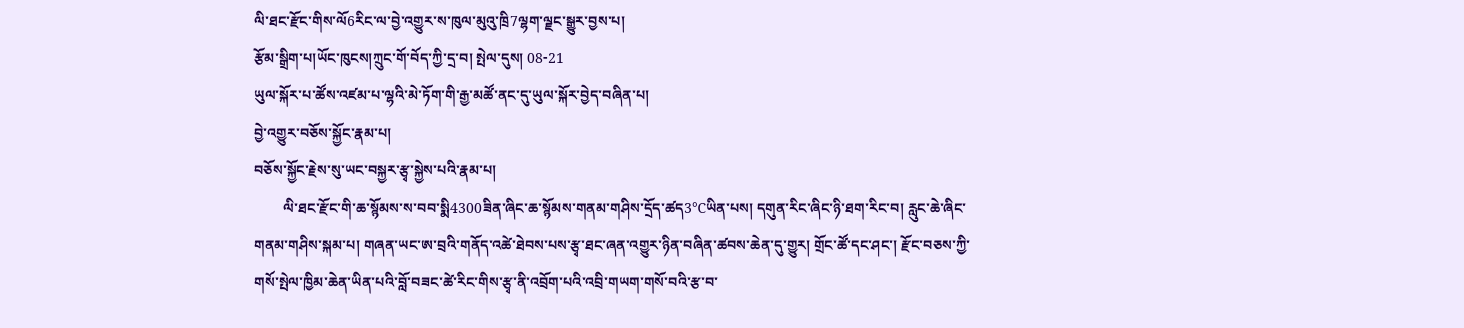ལི་ཐང་རྫོང་གིས་ལོ6རིང་ལ་བྱེ་འགྱུར་ས་ཁུལ་མུའུ་ཁྲི7ལྷག་ལྗང་སྒྱུར་བྱས་པ།
རྩོམ་སྒྲིག་པ།ཡོང་ཁུངས།ཀྲུང་གོ་བོད་ཀྱི་དྲ་བ། སྤེལ་དུས། 08-21
ཡུལ་སྐོར་པ་ཚོས་འཛམ་པ་ལྷའི་མེ་ཏོག་གི་རྒྱ་མཚོ་ནང་དུ་ཡུལ་སྐོར་བྱེད་བཞིན་པ།
བྱེ་འགྱུར་བཅོས་སྐྱོང་རྣམ་པ།
བཅོས་སྐྱོང་རྗེས་སུ་ཡང་བསྐྱར་རྩྭ་སྐྱེས་པའི་རྣམ་པ།
        ལི་ཐང་རྫོང་གི་ཆ་སྙོམས་ས་བབ་སྨི4300ཟིན་ཞིང་ཆ་སྙོམས་གནམ་གཤིས་དྲོད་ཚད3℃ཡིན་པས། དགུན་རིང་ཞིང་ཉི་ཐག་རིང་བ། རླུང་ཆེ་ཞིང་གནམ་གཤིས་སྐམ་པ། གཞན་ཡང་ཨ་བྲའི་གནོད་འཚེ་ཐེབས་པས་རྩྭ་ཐང་ཞན་འགྱུར་ཉིན་བཞིན་ཚབས་ཆེན་དུ་གྱུར། གྲོང་ཚོ་དང་ཤང་། རྫོང་བཅས་ཀྱི་གསོ་སྤེལ་ཁྱིམ་ཆེན་ཡིན་པའི་བློ་བཟང་ཚེ་རིང་གིས་རྩྭ་ནི་འབྲོག་པའི་འབྲི་གཡག་གསོ་བའི་རྩ་བ་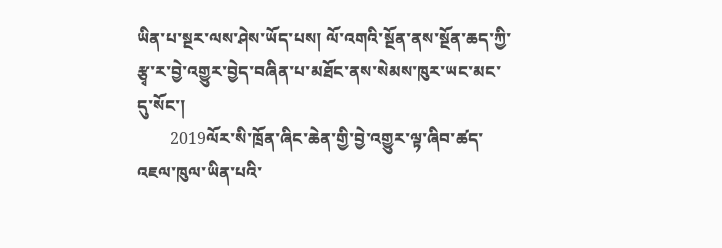ཡིན་པ་སྔར་ལས་ཤེས་ཡོད་པས། ལོ་འགའི་སྔོན་ནས་སྔོན་ཆད་ཀྱི་རྩྭ་ར་བྱེ་འགྱུར་བྱེད་བཞིན་པ་མཐོང་ནས་སེམས་ཁུར་ཡང་མང་དུ་སོང་།
        2019ལོར་སི་ཁྲོན་ཞིང་ཆེན་གྱི་བྱེ་འགྱུར་ལྟ་ཞིབ་ཚད་འཇལ་ཁུལ་ཡིན་པའི་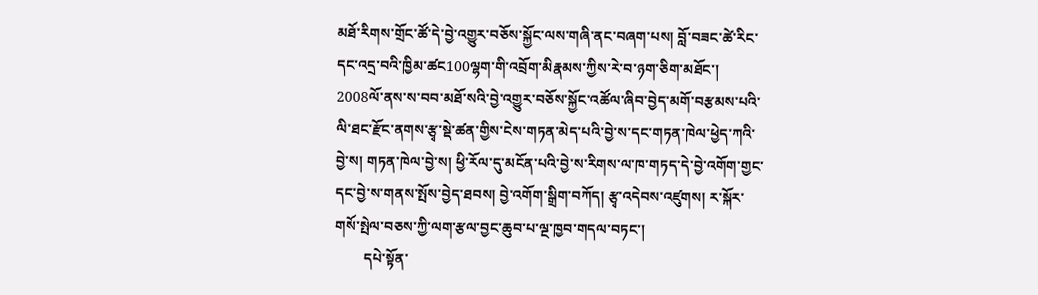མཐོ་རིགས་གྲོང་ཚོ་དེ་བྱེ་འགྱུར་བཅོས་སྐྱོང་ལས་གཞི་ནང་བཞག་པས། བློ་བཟང་ཚེ་རིང་དང་འདྲ་བའི་ཁྱིམ་ཚང100ལྷག་གི་འབྲོག་མིརྣམས་ཀྱིས་རེ་བ་ཉག་ཅིག་མཐོང་། 2008ལོ་ནས་ས་བབ་མཐོ་སའི་བྱེ་འགྱུར་བཅོས་སྐྱོང་འཚོལ་ཞིབ་བྱེད་མགོ་བརྩམས་པའི་ལི་ཐང་རྫོང་ནགས་རྩྭ་སྡེ་ཚན་གྱིས་ངེས་གཏན་མེད་པའི་བྱེ་ས་དང་གཏན་ཁེལ་ཕྱེད་ཀའི་བྱེ་ས། གཏན་ཁེལ་བྱེ་ས། ཕྱི་རོལ་དུ་མངོན་པའི་བྱེ་ས་རིགས་ལ་ཁ་གཏད་དེ་བྱེ་འགོག་གྱང་དང་བྱེ་ས་གནས་སྤོས་བྱེད་ཐབས། བྱེ་འགོག་སྒྲིག་བཀོད། རྩྭ་འདེབས་འཛུགས། ར་སྐོར་གསོ་སྤེལ་བཅས་ཀྱི་ལག་རྩལ་བྱང་ཆུབ་པ་ལྔ་ཁྱབ་གདལ་བཏང་།
        དཔེ་སྟོན་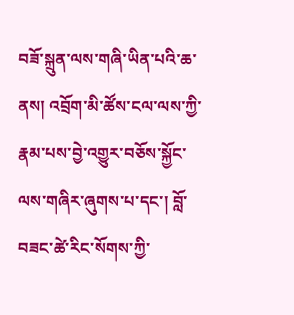བཟོ་སྐྲུན་ལས་གཞི་ཡིན་པའི་ཆ་ནས། འབྲོག་མི་ཚོས་ངལ་ལས་ཀྱི་རྣམ་པས་བྱེ་འགྱུར་བཅོས་སྐྱོང་ལས་གཞིར་ཞུགས་པ་དང་། བློ་བཟང་ཚེ་རིང་སོགས་ཀྱི་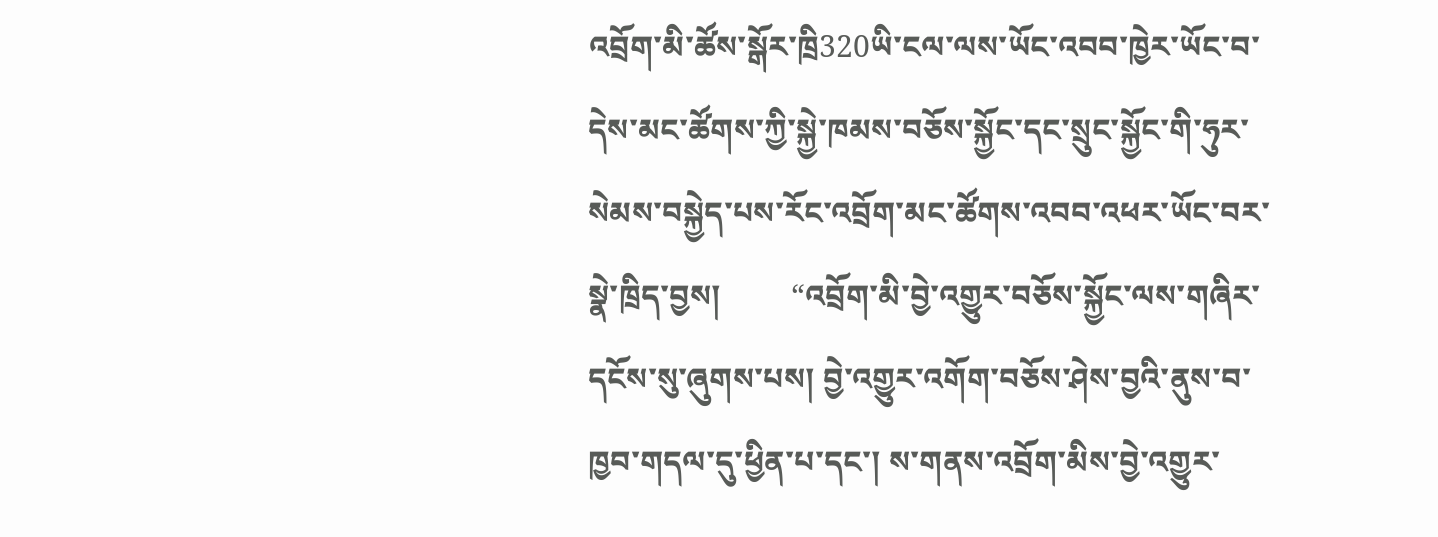འབྲོག་མི་ཚོས་སྒོར་ཁྲི320ཡི་ངལ་ལས་ཡོང་འབབ་ཁྱེར་ཡོང་བ་དེས་མང་ཚོགས་ཀྱི་སྐྱེ་ཁམས་བཅོས་སྐྱོང་དང་སྲུང་སྐྱོང་གི་ཧུར་སེམས་བསྐྱེད་པས་རོང་འབྲོག་མང་ཚོགས་འབབ་འཕར་ཡོང་བར་སྣེ་ཁྲིད་བྱས།         “འབྲོག་མི་བྱེ་འགྱུར་བཅོས་སྐྱོང་ལས་གཞིར་དངོས་སུ་ཞུགས་པས། བྱེ་འགྱུར་འགོག་བཅོས་ཤེས་བྱའི་ནུས་བ་ཁྱབ་གདལ་དུ་ཕྱིན་པ་དང་། ས་གནས་འབྲོག་མིས་བྱེ་འགྱུར་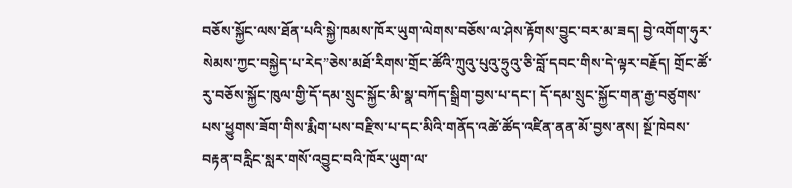བཅོས་སྐྱོང་ལས་ཐོན་པའི་སྐྱེ་ཁམས་ཁོར་ཡུག་ལེགས་བཅོས་ལ་ཤེས་རྟོགས་བྱུང་བར་མ་ཟད། བྱེ་འགོག་ཧུར་སེམས་ཀྱང་བསྐྱེད་པ་རེད”ཅེས་མཐོ་རིགས་གྲོང་ཚོའི་ཀྲུའུ་པུའུ་ཧྲུའུ་ཅི་བློ་དབང་གིས་དེ་ལྟར་བརྗོད། གྲོང་ཚོ་རུ་བཅོས་སྐྱོང་ཁུལ་གྱི་དོ་དམ་སྲུང་སྐྱོང་མི་སྣ་བཀོད་སྒྲིག་བྱས་པ་དང་། དོ་དམ་སྲུང་སྐྱོང་གན་རྒྱ་བཙུགས་པས་ཕྱུགས་ཟོག་གིས་རྨིག་པས་བརྫིས་པ་དང་མིའི་གནོད་འཚེ་ཚོད་འཛིན་ནན་མོ་བྱས་ནས། སྔོ་ཁེབས་བརྟན་བརླིང་སླར་གསོ་འབྱུང་བའི་ཁོར་ཡུག་ལ་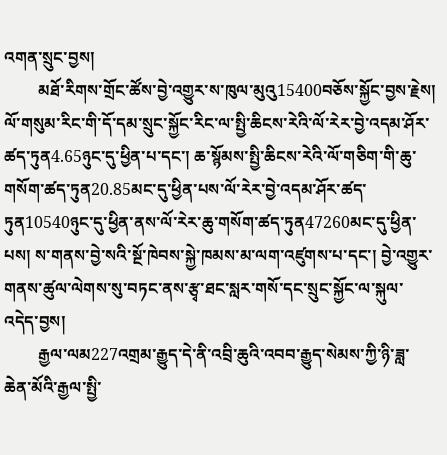འགན་སྲུང་བྱས།
        མཐོ་རིགས་གྲོང་ཚོས་བྱེ་འགྱུར་ས་ཁུལ་མུའུ15400བཅོས་སྐྱོང་བྱས་རྗེས། ལོ་གསུམ་རིང་གི་དོ་དམ་སྲུང་སྐྱོང་རིང་ལ་སྤྱི་ཆིངས་རེའི་ལོ་རེར་བྱེ་འདམ་ཤོར་ཚད་ཏུན4.65ཉུང་དུ་ཕྱིན་པ་དང་། ཆ་སྙོམས་སྤྱི་ཆིངས་རེའི་ལོ་གཅིག་གི་ཆུ་གསོག་ཚད་ཏུན20.85མང་དུ་ཕྱིན་པས་ལོ་རེར་བྱེ་འདམ་ཤོར་ཚད་ཏུན10540ཉུང་དུ་ཕྱིན་ནས་ལོ་རེར་ཆུ་གསོག་ཚད་ཏུན47260མང་དུ་ཕྱིན་པས། ས་གནས་བྱེ་སའི་སྔོ་ཁེབས་སྐྱེ་ཁམས་མ་ལག་འཛུགས་པ་དང་། བྱེ་འགྱུར་གནས་ཚུལ་ལེགས་སུ་བཏང་ནས་རྩྭ་ཐང་སླར་གསོ་དང་སྲུང་སྐྱོང་ལ་སྐུལ་འདེད་བྱས།
        རྒྱལ་ལམ227འགྲམ་རྒྱུད་དེ་ནི་འབྲི་ཆུའི་འབབ་རྒྱུད་སེམས་ཀྱི་ཉི་ཟླ་ཆེན་མོའི་རྒྱལ་སྤྱི་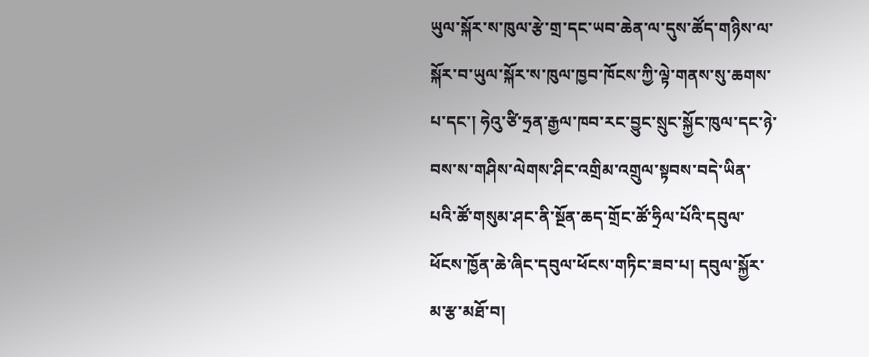ཡུལ་སྐོར་ས་ཁུལ་རྩེ་གྲ་དང་ཡབ་ཆེན་ལ་དུས་ཚོད་གཉིས་ལ་སྐོར་བ་ཡུལ་སྐོར་ས་ཁུལ་ཁྱབ་ཁོངས་ཀྱི་ལྟེ་གནས་སུ་ཆགས་པ་དང་། ཧེའུ་ཙི་ཧྲན་རྒྱལ་ཁབ་རང་བྱུང་སྲུང་སྐྱོང་ཁུལ་དང་ཉེ་བས་ས་གཤིས་ལེགས་ཤིང་འགྲིམ་འགྲུལ་སྟབས་བདེ་ཡིན་པའི་ཚོ་གསུམ་ཤང་ནི་སྔོན་ཆད་གྲོང་ཚོ་ཧྲིལ་པོའི་དབུལ་ཕོངས་ཁྱོན་ཆེ་ཞིང་དབུལ་ཕོངས་གཏིང་ཟབ་པ། དབུལ་སྐྱོར་མ་རྩ་མཐོ་བ།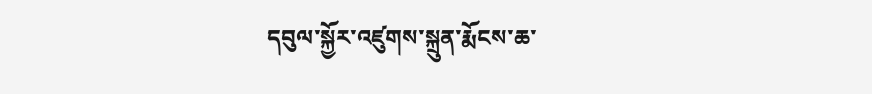དབུལ་སྐྱོར་འཛུགས་སྐྲུན་རྨོངས་ཆ་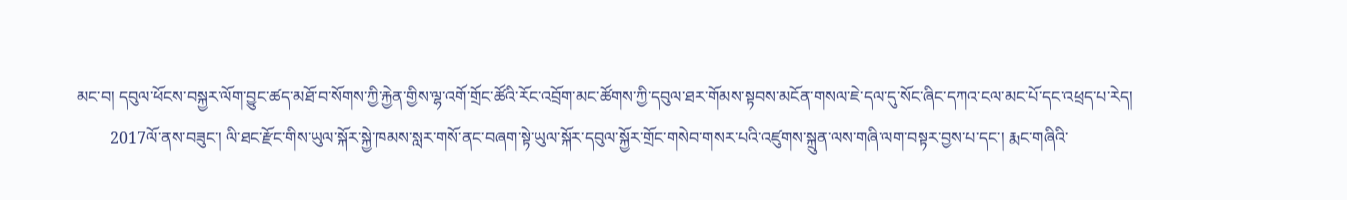མང་བ། དབུལ་ཕོངས་བསྐྱར་ལོག་བྱུང་ཚད་མཐོ་བ་སོགས་ཀྱི་རྐྱེན་གྱིས་ལྷ་འགོ་གྲོང་ཚོའི་རོང་འབྲོག་མང་ཚོགས་ཀྱི་དབུལ་ཐར་གོམས་སྟབས་མངོན་གསལ་ཇེ་དལ་དུ་སོང་ཞིང་དཀའ་ངལ་མང་པོ་དང་འཕྲད་པ་རེད།
        2017ལོ་ནས་བཟུང་། ལི་ཐང་རྫོང་གིས་ཡུལ་སྐོར་སྐྱེ་ཁམས་སླར་གསོ་ནང་བཞག་སྟེ་ཡུལ་སྐོར་དབུལ་སྐྱོར་གྲོང་གསེབ་གསར་པའི་འཛུགས་སྐྲུན་ལས་གཞི་ལག་བསྟར་བྱས་པ་དང་། རྨང་གཞིའི་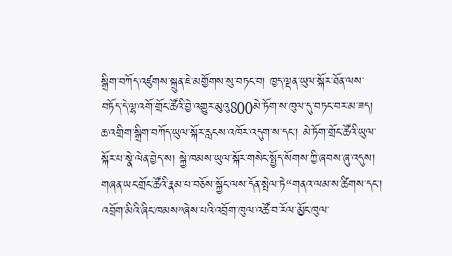སྒྲིག་བཀོད་འཛུགས་སྐྲུན་ཇེ་མགྱོགས་སུ་བཏང་བ། ཁྱད་ལྡན་ཡུལ་སྐོར་ཐོན་ལས་བཏོད་དེ་ལྷ་འགོ་གྲོང་ཚོའི་བྱེ་འགྱུར་མུའུ800མེ་ཏོག་ས་ཁུལ་དུ་བཏང་བར་མ་ཟད། ཆ་འགྲིག་སྒྲིག་བཀོད་ཡུལ་སྐོར་རླངས་འཁོར་འདུག་ས་དང་། མེ་ཏོག་གྲོང་ཚོའི་ཡུལ་སྐོར་པ་སྣེ་ལེན་བྱེད་ས། སྐྱེ་ཁམས་ཡུལ་སྐོར་གསེང་སྤྱོད་སོགས་ཀྱི་ཞབས་ཞུ་འདུས། གཞན་ཡང་གྲོང་ཚོའི་རྣམ་པ་བཅོས་སྐྱོང་ལས་དོན་སྤེལ་ཏེ“གནའ་ལམ་ས་ཚིགས་དང་། འབྲོག་མིའི་ཞིང་ཁམས”ཞེས་པའི་འབྲོག་ཁུལ་འཚོ་བ་རོལ་མྱོང་ཁུལ་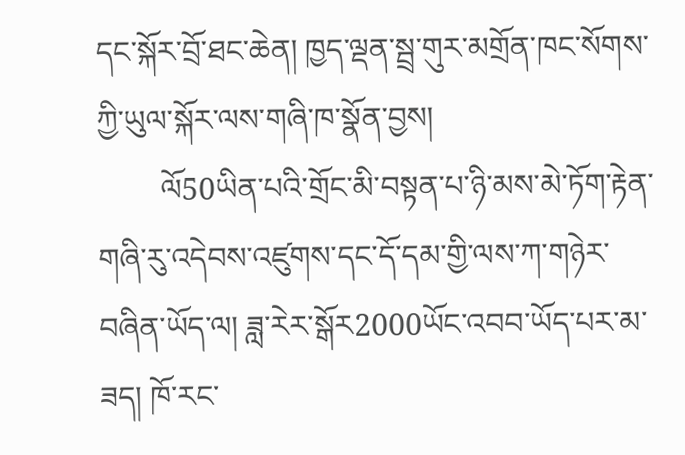དང་སྐོར་བྲོ་ཐང་ཆེན། ཁྱད་ལྡན་སྦྲ་གུར་མགྲོན་ཁང་སོགས་ཀྱི་ཡུལ་སྐོར་ལས་གཞི་ཁ་སྣོན་བྱས།
        ལོ50ཡིན་པའི་གྲོང་མི་བསྟན་པ་ཉི་མས་མེ་ཏོག་རྟེན་གཞི་རུ་འདེབས་འཛུགས་དང་དོ་དམ་གྱི་ལས་ཀ་གཉེར་བཞིན་ཡོད་ལ། ཟླ་རེར་སྒོར2000ཡོང་འབབ་ཡོད་པར་མ་ཟད། ཁོ་རང་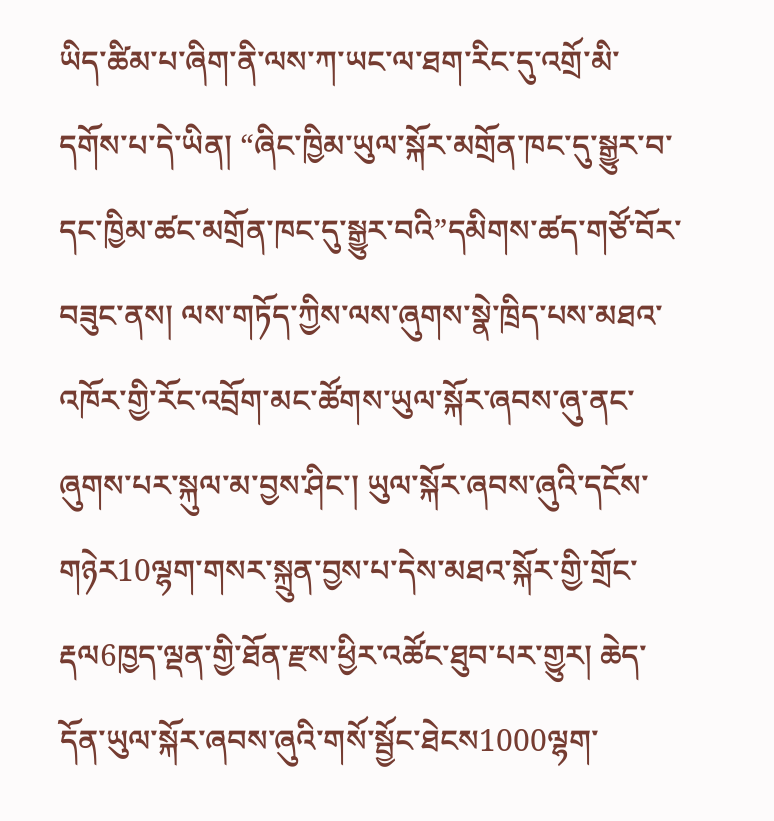ཡིད་ཚིམ་པ་ཞིག་ནི་ལས་ཀ་ཡང་ལ་ཐག་རིང་དུ་འགྲོ་མི་དགོས་པ་དེ་ཡིན། “ཞིང་ཁྱིམ་ཡུལ་སྐོར་མགྲོན་ཁང་དུ་སྒྱུར་བ་དང་ཁྱིམ་ཚང་མགྲོན་ཁང་དུ་སྒྱུར་བའི”དམིགས་ཚད་གཙོ་བོར་བཟུང་ནས། ལས་གཏོད་ཀྱིས་ལས་ཞུགས་སྣེ་ཁྲིད་པས་མཐའ་འཁོར་གྱི་རོང་འབྲོག་མང་ཚོགས་ཡུལ་སྐོར་ཞབས་ཞུ་ནང་ཞུགས་པར་སྐུལ་མ་བྱས་ཤིང་། ཡུལ་སྐོར་ཞབས་ཞུའི་དངོས་གཉེར10ལྷག་གསར་སྐྲུན་བྱས་པ་དེས་མཐའ་སྐོར་གྱི་གྲོང་རྡལ6ཁྱད་ལྡན་གྱི་ཐོན་རྫས་ཕྱིར་འཚོང་ཐུབ་པར་གྱུར། ཆེད་དོན་ཡུལ་སྐོར་ཞབས་ཞུའི་གསོ་སྦྱོང་ཐེངས1000ལྷག་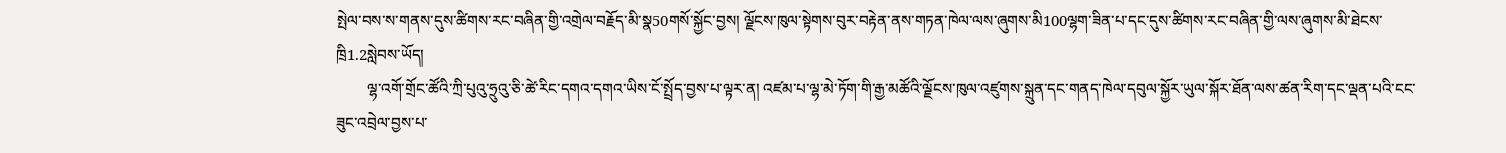སྤེལ་བས་ས་གནས་དུས་ཚིགས་རང་བཞིན་གྱི་འགྲེལ་བརྗོད་མི་སྣ50གསོ་སྐྱོང་བྱས། ལྗོངས་ཁུལ་སྟེགས་བུར་བརྟེན་ནས་གཏན་ཁེལ་ལས་ཞུགས་མི100ལྷག་ཟིན་པ་དང་དུས་ཚིགས་རང་བཞིན་གྱི་ལས་ཞུགས་མི་ཐེངས་ཁྲི1.2སླེབས་ཡོད།
        ལྷ་འགོ་གྲོང་ཚོའི་ཀྲི་པུའུ་ཧྲུའུ་ཅི་ཚེ་རིང་དགའ་དགའ་ཡིས་ངོ་སྤྲོད་བྱས་པ་ལྟར་ན། འཛམ་པ་ལྷ་མེ་ཏོག་གི་རྒྱ་མཚོའི་ལྗོངས་ཁུལ་འཛུགས་སྐྲུན་དང་གནད་ཁེལ་དབུལ་སྐྱོར་ཡུལ་སྐོར་ཐོན་ལས་ཚན་རིག་དང་ལྡན་པའི་ངང་ཟུང་འབྲེལ་བྱས་པ་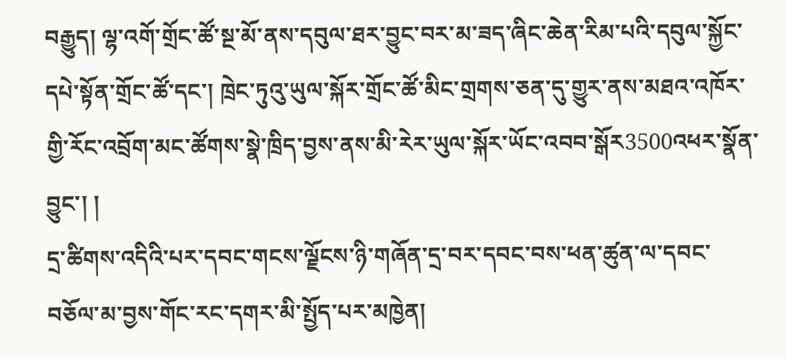བརྒྱུད། ལྷ་འགོ་གྲོང་ཚོ་སྔ་མོ་ནས་དབུལ་ཐར་བྱུང་བར་མ་ཟད་ཞིང་ཆེན་རིམ་པའི་དབུལ་སྐྱོང་དཔེ་སྟོན་གྲོང་ཚོ་དང་། ཁྲེང་ཏུའུ་ཡུལ་སྐོར་གྲོང་ཚོ་མིང་གྲགས་ཅན་དུ་གྱུར་ནས་མཐའ་འཁོར་གྱི་རོང་འབྲོག་མང་ཚོགས་སྣེ་ཁྲིད་བྱས་ནས་མི་རེར་ཡུལ་སྐོར་ཡོང་འབབ་སྒོར3500འཕར་སྣོན་བྱུང་། །
དྲ་ཚིགས་འདིའི་པར་དབང་གངས་ལྗོངས་ཉི་གཞོན་དྲ་བར་དབང་བས་ཕན་ཚུན་ལ་དབང་བཅོལ་མ་བྱས་གོང་རང་དགར་མི་སྤྱོད་པར་མཁྱེན།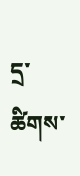དྲ་ཚིགས་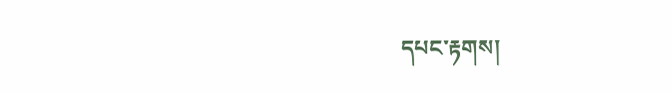དཔང་རྟགས།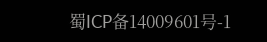蜀ICP备14009601号-1